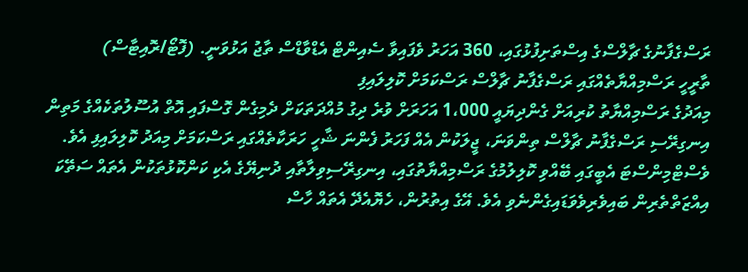ރަސްގެފާނުގެ ޗާލްސްގެ އިސްތަށިފުޅުގައި، 360 އަހަރު ވެފައިވާ ސެއިންޓް އެޑްވާޑްސް ތާޖު އަޅުވަނީ. (ފޮޓޯ/ރޮއިޓާސް)
ތާރީހީ ރަސްމިއްޔާތެއްގައި ރަސްގެފާނު ޗާލްސް ރަސްކަމަށް ކޮލިލައިފި
މިއަދުގެ ރަސްމިއްޔާތު ކުރިއަށް ގެންދިޔައީ 1،000 އަހަރަށް ވުރެ ދިގު މުއްދަތަކަށް ދެމިގެން ގޮސްފައި އޮތް އުސޫލުތަކެއްގެ މަތިން
އިނގިރޭސި ރަސްގެފާނު ޗާލްސް ތިންވަނަ، ޖީލަކުން އެއް ފަހަރު ފެންނަ ޝާހީ ހަރަކާތެއްގައި ރަސްކަމަށް މިއަދު ކޮލިލައިފި އެވެ.
ވެސްޓްމިންސްޓަ އެބީގައި ބޭއްވި ކޮލިލުމުގެ ރަސްމިއްޔާތުގައި، އިނގިރޭސިވިލާތާއި ދުނިޔޭގެ އެކި ކަންކޮޅުތަކުން އެތައް ސަތޭކަ އިއްޒަތްތެރިން ބައިވެރިވެވަޑައިގެންނެވި އެވެ. އޭގެ އިތުރުން، ހެޔޮއެދޭ އެތައް ހާސް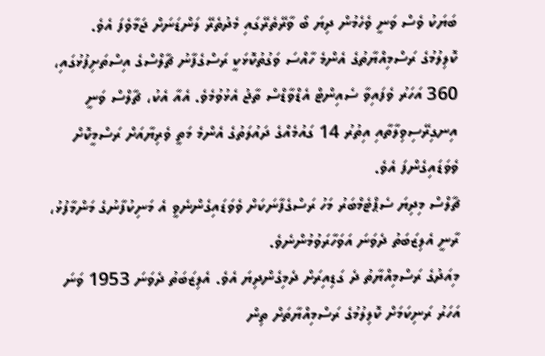ބަޔަކު ވެސް ވަނީ ވެހެމުން ދިޔަ ބޯ ވާރޭތެރޭގައި މެދުތެރޭ ލަންޑަނަށް ޖަމާވެފަ އެވެ.
ކޮލިލުމުގެ ރަސްމިއްޔާތުގެ އެންމެ ހާއްސަ ވަގުތުކޮޅަކީ ރަސްގެފާނު ޗާލްސްގެ އިސްތަށިފުޅުގައި، 360 އަހަރު ވެފައިވާ ސެއިންޓް އެޑްވާޑްސް ތާޖު އެޅުވުމެވެ. އެއާ އެކު، ޗާލްސް ވަނީ އިނގިރޭސިވިލާތާއި އިތުރު 14 ގައުމެއްގެ ދައުލަތުގެ އެންމެ މަތީ ވެރިޔާއަށް ރަސްމީކޮށް ވެވަޑައިގެންފަ އެވެ.
ޗާލްސް މިދިޔަ ސެޕްޓެމްބަރު މަހު ރަސްގެފާނަކަށް ވެވަޑައިގެންނެވީ އެ މަނިކުފާނުގެ މަންމާފުޅު، ރާނީ އެލިޒަބަތު ދެވަނަ އަވަހާރަވުމުންނެވެ.
މިއަދުގެ ރަސްމިއްޔާތު ދެ ގަޑިއިރަށް ދެމިގެންދިޔަ އެވެ. އެލިޒަބަތު ދެވަނަ 1953 ވަނަ އަހަރު ރަނިކަމަށް ކޮލިލުމުގެ ރަސްމިއްޔާތަށް ތިން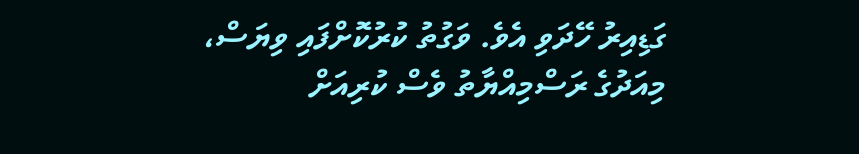ގަޑިއިރު ހޭދަވި އެވެ. ވަގުތު ކުރުކޮށްފައި ވިޔަސް، މިއަދުގެ ރަސްމިއްޔާތު ވެސް ކުރިއަށް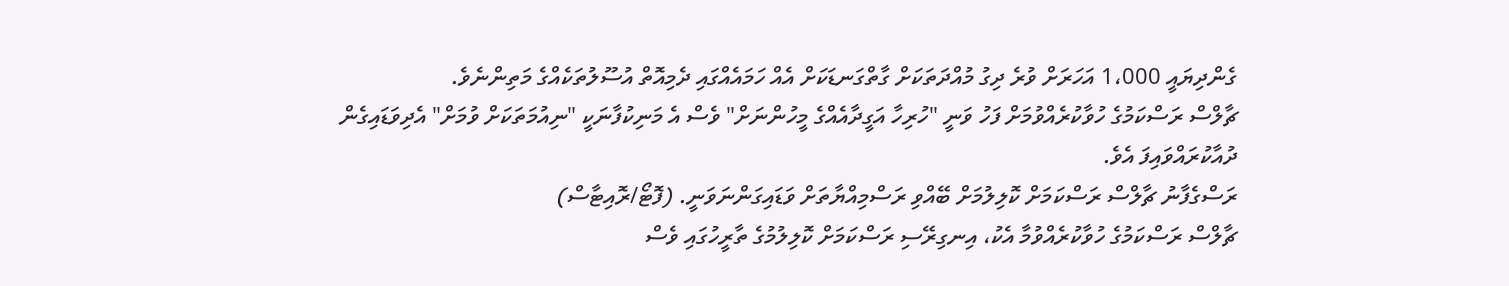ގެންދިޔައީ 1،000 އަހަރަށް ވުރެ ދިގު މުއްދަތަކަށް ގާތްގަނޑަކަށް އެއް ހަމައެއްގައި ދެމިއޮތް އުސޫލުތަކެއްގެ މަތިންނެވެ.
ޗާލްސް ރަސްކަމުގެ ހުވާކުރެއްވުމަށް ފަހު ވަނީ "ހުރިހާ އަގީދާއެއްގެ މީހުންނަށް" ވެސް އެ މަނިކުފާނަކީ "ނިއުމަތަކަށް ވުމަށް" އެދިވަޑައިގެން ދުއާކުރައްވައިފަ އެވެ.
ރަސްގެފާނު ޗާލްސް ރަސްކަމަށް ކޮލިލުމަށް ބޭއްވި ރަސްމިއްޔާތަށް ވަޑައިގަންނަވަނީ. (ފޮޓޯ/ރޮއިޓާސް)
ޗާލްސް ރަސްކަމުގެ ހުވާކުރެއްވުމާ އެކު، އިނގިރޭސި ރަސްކަމަށް ކޮލިލުމުގެ ތާރީހުގައި ވެސް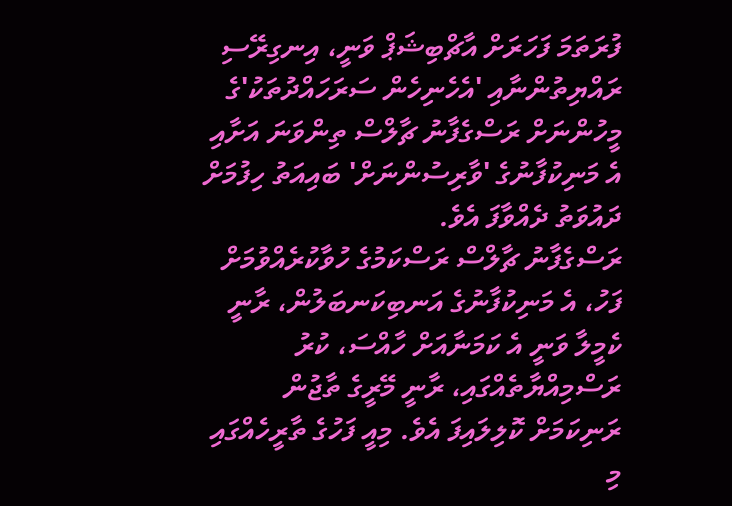ފުރަތަމަ ފަހަރަށް އާޗްބިޝަޕް ވަނީ، އިނގިރޭސި ރައްޔިތުންނާއި 'އެހެނިހެން ސަރަހައްދުތަކު'ގެ މީހުންނަށް ރަސްގެފާނު ޗާލްސް ތިންވަނަ އަށާއި އެ މަނިކުފާނުގެ 'ވާރިސުންނަށް' ބައިއަތު ހިފުމަށް ދައުވަތު ދެއްވާފަ އެވެ.
ރަސްގެފާނު ޗާލްސް ރަސްކަމުގެ ހުވާކުރެއްވުމަށް ފަހު، އެ މަނިކުފާނުގެ އަނބިކަނބަލުން، ރާނީ ކެމީލާ ވަނީ އެ ކަމަނާއަށް ހާއްސަ، ކުރު ރަސްމިއްޔާތެއްގައި، ރާނީ މޭރީގެ ތާޖުން ރަނިކަމަށް ކޮލިލައިފަ އެވެ. މިއީ ފަހުގެ ތާރީހެއްގައި މި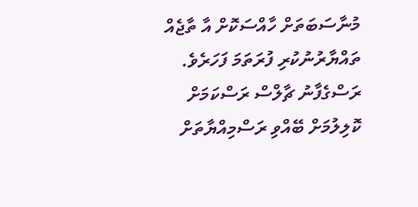މުނާސަބަތަށް ހާއްސަކޮށް އާ ތާޖެއް ތައްޔާރުނުކުރި ފުރަތަމަ ފަހަރެވެ.
ރަސްގެފާނު ޗާލްސް ރަސްކަމަށް ކޮލިލުމަށް ބޭއްވި ރަސްމިއްޔާތަށް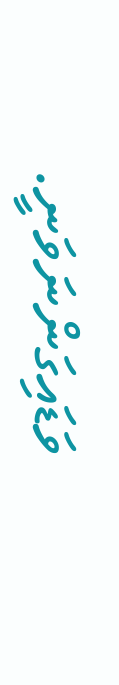ވަޑައިގަންނަވަނީ.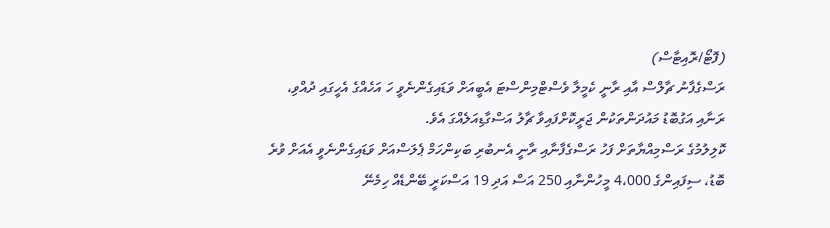(ފޮޓޯ/ރޮއިޓާސް)
ރަސްގެފާނު ޗާލްސް އާއި ރާނީ ކެމީލާ ވެސްޓްމިންސްޓަ އެބީއަށް ވަޑައިގެންނެވީ ހަ އަހެއްގެ އެހީގައި ދުއްވި، ރަނާއި އަގުބޮޑު މައުދަންތަކުން ޖަރީކޮށްފައިވާ ޗާލު އަސްގާޑިއަލެއްގަ އެވެ.
ކޮލިލުމުގެ ރަސްމިއްޔާތަށް ފަހު ރަސްގެފާނާއި ރާނީ އެނބުރި ބަކިންހަމް ޕެލަސްއަށް ވަޑައިގެންނެވީ އެއަށް ވުރެ ބޮޑު، ސިފައިންގެ 4،000 މީހުންނާއި 250 އަސް އަދި 19 އަސްކަރީ ބޭންޑެއް ހިމެނޭ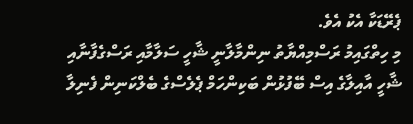ޕެރޭޑަކާ އެކު އެވެ.
މި ހިތްގައިމު ރަސްމިއްޔާތު ނިންމާލާނީ ޝާހީ ސަލާމާއި ރަސްގެފާނާއި ޝާހީ އާއިލާގެ އިސް ބޭފުޅުން ބަކިންހަމް ޕެލެސްގެ ބެލްކަނިން ފެނިލާ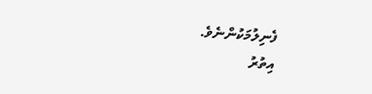ފެނިލުމަކުންނެވެ.
އިތުރު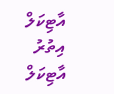އާޓިކަލް
އިތުރު އާޓިކަލް